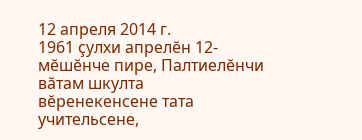12 апреля 2014 г.
1961 çулхи апрелĕн 12-мĕшĕнче пире, Палтиелĕнчи вăтам шкулта вĕренекенсене тата учительсене,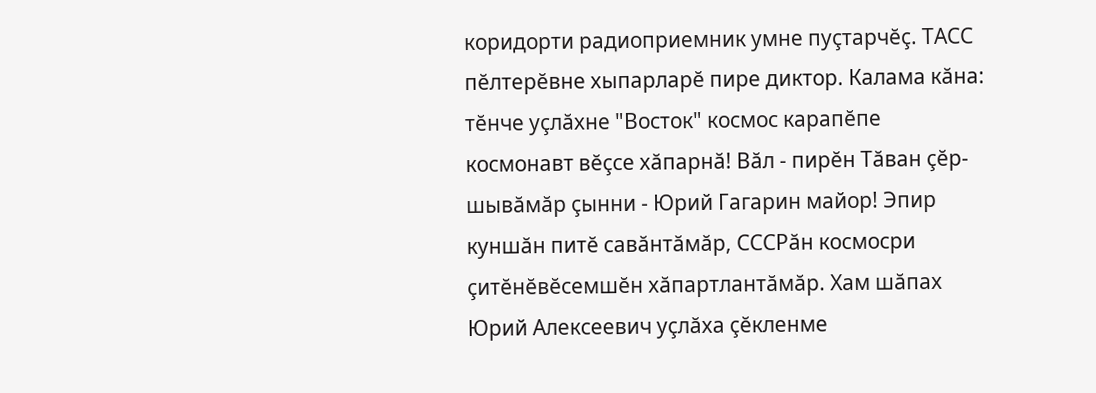коридорти радиоприемник умне пуçтарчĕç. ТАСС пĕлтерĕвне хыпарларĕ пире диктор. Калама кăна: тĕнче уçлăхне "Восток" космос карапĕпе космонавт вĕçсе хăпарнă! Вăл - пирĕн Тăван çĕр-шывăмăр çынни - Юрий Гагарин майор! Эпир куншăн питĕ савăнтăмăр, СССРăн космосри çитĕнĕвĕсемшĕн хăпартлантăмăр. Хам шăпах Юрий Алексеевич уçлăха çĕкленме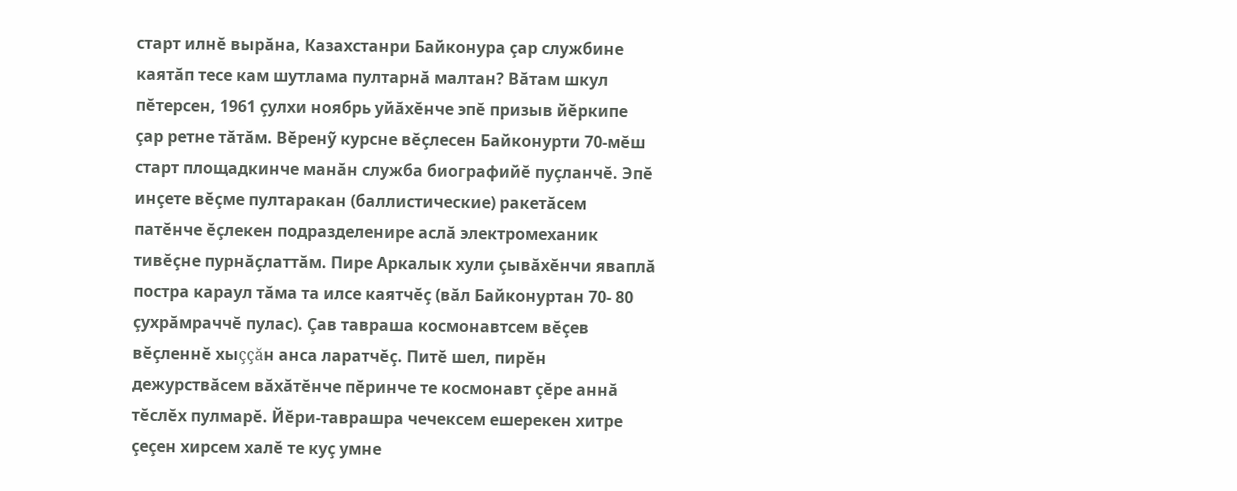старт илнĕ вырăна, Казахстанри Байконура çар службине каятăп тесе кам шутлама пултарнă малтан? Вăтам шкул пĕтерсен, 1961 çулхи ноябрь уйăхĕнче эпĕ призыв йĕркипе çар ретне тăтăм. Вĕренỹ курсне вĕçлесен Байконурти 70-мĕш старт площадкинче манăн служба биографийĕ пуçланчĕ. Эпĕ инçете вĕçме пултаракан (баллистические) ракетăсем патĕнче ĕçлекен подразделенире аслă электромеханик тивĕçне пурнăçлаттăм. Пире Аркалык хули çывăхĕнчи яваплă постра караул тăма та илсе каятчĕç (вăл Байконуртан 70- 80 çухрăмраччĕ пулас). Çав тавраша космонавтсем вĕçев вĕçленнĕ хыççăн анса ларатчĕç. Питĕ шел, пирĕн дежурствăсем вăхăтĕнче пĕринче те космонавт çĕре аннă тĕслĕх пулмарĕ. Йĕри-таврашра чечексем ешерекен хитре çеçен хирсем халĕ те куç умне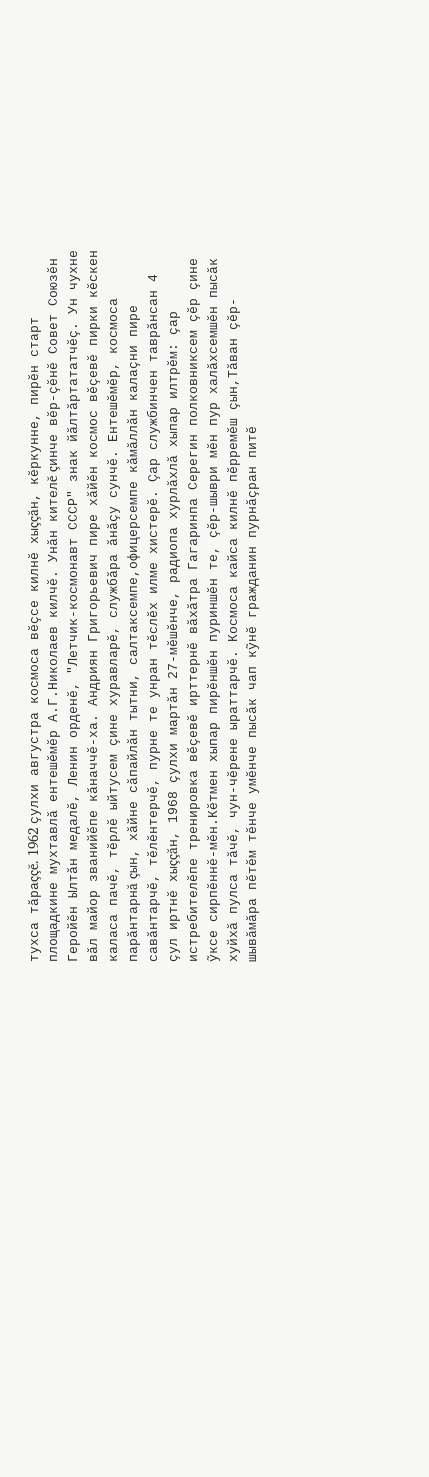тухса тăраççĕ. 1962 çулхи августра космоса вĕçсе килнĕ хыççăн, кĕркунне, пирĕн старт площадкине мухтавлă ентешĕмĕр А.Г.Николаев килчĕ. Унăн кителĕ çинче вĕр-çĕнĕ Совет Союзĕн Геройĕн Ылтăн медалĕ, Ленин орденĕ, "Летчик-космонавт СССР" знак йăлтăртататчĕç. Ун чухне вăл майор званийĕпе кăначчĕ-ха. Андриян Григорьевич пире хăйĕн космос вĕçевĕ пирки кĕскен каласа пачĕ, тĕрлĕ ыйтусем çине хуравларĕ, службăра ăнăçу сунчĕ. Ентешĕмĕр, космоса парăнтарнă çын, хăйне сăпайлăн тытни, салтаксемпе,офицерсемпе кăмăллăн калаçни пире савăнтарчĕ, тĕлĕнтерчĕ, пурне те унран тĕслĕх илме хистерĕ. Çар службинчен таврăнсан 4 çул иртнĕ хыççăн, 1968 çулхи мартăн 27-мĕшĕнче, радиопа хурлăхлă хыпар илтрĕм: çар истребителĕпе тренировка вĕçевĕ ирттернĕ вăхăтра Гагаринпа Серегин полковниксем çĕр çине ỹксе сирпĕннĕ-мĕн.Кĕтмен хыпар пирĕншĕн пуриншĕн те, çĕр-шыври мĕн пур халăхсемшĕн пысăк хуйхă пулса тăчĕ, чун-чĕрене ыраттарчĕ. Космоса кайса килнĕ пĕрремĕш çын,Тăван çĕр-шывăмăра пĕтĕм тĕнче умĕнче пысăк чап кỹнĕ гражданин пурнăçран питĕ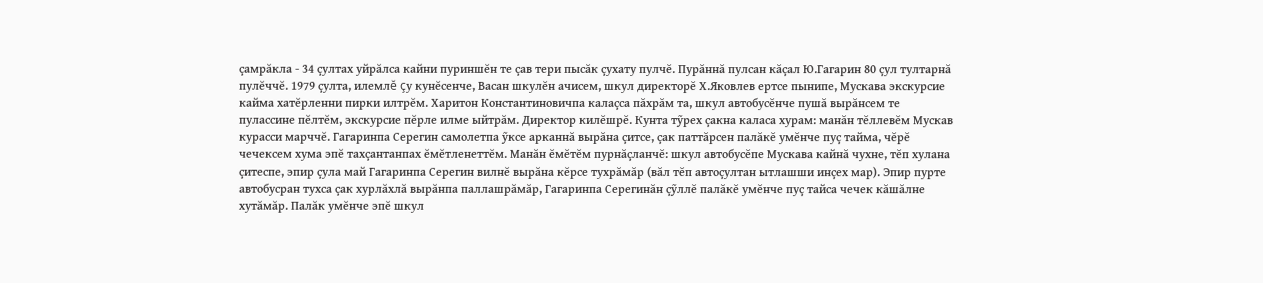çамрăкла - 34 çултах уйрăлса кайни пуриншĕн те çав тери пысăк çухату пулчĕ. Пурăннă пулсан кăçал Ю.Гагарин 80 çул тултарнă пулĕччĕ. 1979 çулта, илемлĕ çу кунĕсенче, Васан шкулĕн ачисем, шкул директорĕ Х.Яковлев ертсе пынипе, Мускава экскурсие кайма хатĕрленни пирки илтрĕм. Харитон Константиновичпа калаçса пăхрăм та, шкул автобусĕнче пушă вырăнсем те пулассине пĕлтĕм, экскурсие пĕрле илме ыйтрăм. Директор килĕшрĕ. Кунта тỹрех çакна каласа хурам: манăн тĕллевĕм Мускав курасси марччĕ. Гагаринпа Серегин самолетпа ỹксе арканнă вырăна çитсе, çак паттăрсен палăкĕ умĕнче пуç тайма, чĕрĕ чечексем хума эпĕ тахçантанпах ĕмĕтленеттĕм. Манăн ĕмĕтĕм пурнăçланчĕ: шкул автобусĕпе Мускава кайнă чухне, тĕп хулана çитеспе, эпир çула май Гагаринпа Серегин вилнĕ вырăна кĕрсе тухрăмăр (вăл тĕп автоçултан ытлашши инçех мар). Эпир пурте автобусран тухса çак хурлăхлă вырăнпа паллашрăмăр, Гагаринпа Серегинăн çỹллĕ палăкĕ умĕнче пуç тайса чечек кăшăлне хутăмăр. Палăк умĕнче эпĕ шкул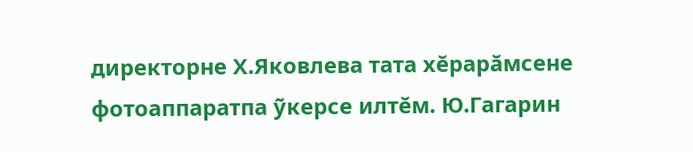директорне Х.Яковлева тата хĕрарăмсене фотоаппаратпа ỹкерсе илтĕм. Ю.Гагарин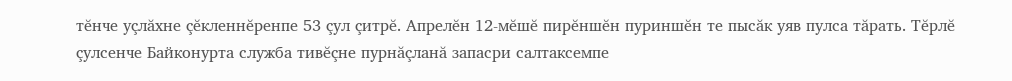тĕнче уçлăхне çĕкленнĕренпе 53 çул çитрĕ. Апрелĕн 12-мĕшĕ пирĕншĕн пуриншĕн те пысăк уяв пулса тăрать. Тĕрлĕ çулсенче Байконурта служба тивĕçне пурнăçланă запасри салтаксемпе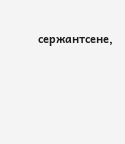сержантсене,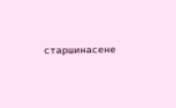старшинасене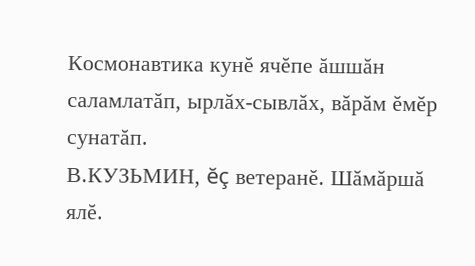Космонавтика кунĕ ячĕпе ăшшăн саламлатăп, ырлăх-сывлăх, вăрăм ĕмĕр сунатăп.
В.КУЗЬМИН, ĕç ветеранĕ. Шăмăршă ялĕ.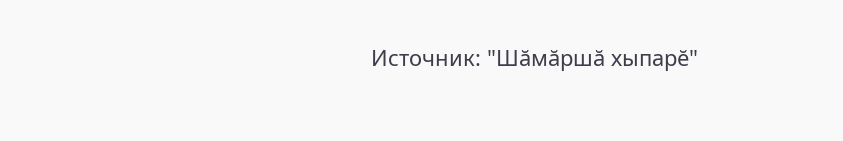Источник: "Шăмăршă хыпарĕ"